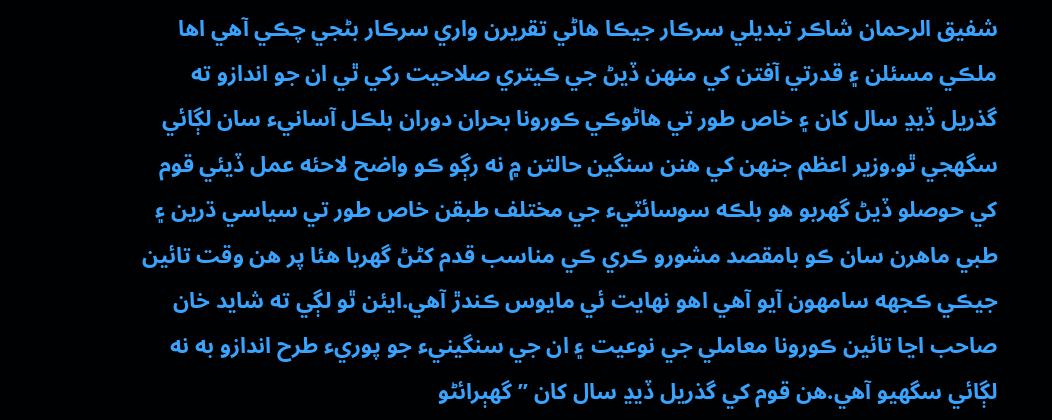شفيق الرحمان شاڪر تبديلي سرڪار جيڪا هاڻي تقريرن واري سرڪار بڻجي چڪي آهي اها ملڪي مسئلن ۽ قدرتي آفتن کي منهن ڏيڻ جي ڪيتري صلاحيت رکي ٿي ان جو اندازو ته گذريل ڏيڍ سال کان ۽ خاص طور تي هاڻوڪي ڪورونا بحران دوران بلڪل آسانيء سان لڳائي سگھجي ٿو.وزير اعظم جنهن کي هنن سنگين حالتن ۾ نه رڳو ڪو واضح لاحئه عمل ڏيئي قوم کي حوصلو ڏيڻ گھربو هو بلڪه سوسائٽيء جي مختلف طبقن خاص طور تي سياسي ڌرين ۽ طبي ماهرن سان ڪو بامقصد مشورو ڪري ڪي مناسب قدم کڻڻ گھربا هئا پر هن وقت تائين جيڪي ڪجهه سامهون آيو آهي اهو نهايت ئي مايوس ڪندڙ آهي.ايئن ٿو لڳي ته شايد خان صاحب اڃا تائين ڪورونا معاملي جي نوعيت ۽ ان جي سنگينيء جو پوريء طرح اندازو به نه لڳائي سگھيو آهي.هن قوم کي گذريل ڏيڍ سال کان ”گھٻرائڻو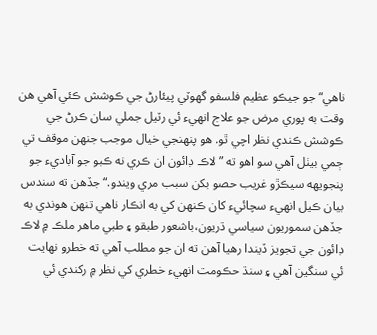ناهي“ جو جيڪو عظيم فلسفو گھوٽي پيئارڻ جي ڪوشش ڪئي آهي هن وقت به پوري مرض جو علاج انهيء ئي رٽيل جملي سان ڪرڻ جي ڪوشش ڪندي نظر اچي ٿو. هو پنهنجي خيال موجب جنهن موقف تي ڄمي بيٺل آهي سو اهو ته ” لاڪ ڊائون ان ڪري نه ڪبو جو آباديء جو پنجويهه سيڪڙو غريب حصو بکن سبب مري ويندو.“ جڏهن ته سندس بيان ڪيل انهيء سچائيء کان ڪنهن کي به انڪار ناهي تنهن هوندي به جڏهن سموريون سياسي ڌريون،باشعور طبقو ۽ طبي ماهر ملڪ ۾ لاڪ ڊائون جي تجويز ڏيندا رهيا آهن ته ان جو مطلب آهي ته خطرو نهايت ئي سنگين آهي ۽ سنڌ حڪومت انهيء خطري کي نظر ۾ رکندي ئي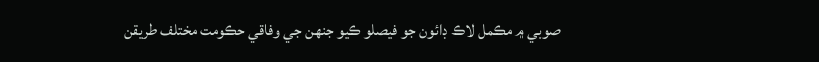صوبي ۾ مڪمل لاڪ ڊائون جو فيصلو ڪيو جنهن جي وفاقي حڪومت مختلف طريقن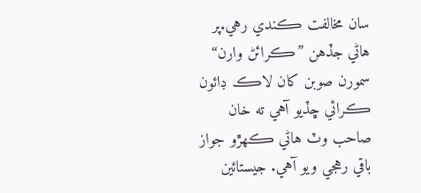سان مخالفت ڪندي رهي.پر هاڻي جڏهن ”ڪرائڻ وارن“ سمورن صوبن کان لاڪ ڊائون ڪرائي ڇڏيو آهي ته خان صاحب وٽ هاڻي ڪهڙو جواز باقي رهجي ويو آهي. جيستائين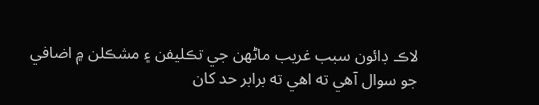لاڪ ڊائون سبب غريب ماڻهن جي تڪليفن ۽ مشڪلن ۾ اضافي جو سوال آهي ته اهي ته برابر حد کان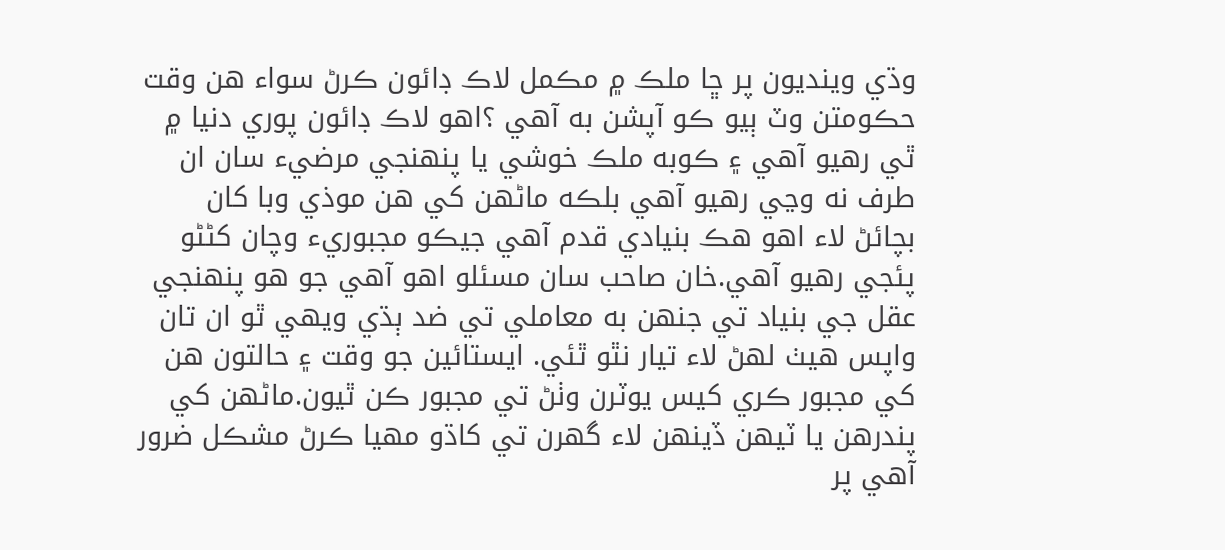وڌي وينديون پر ڇا ملڪ ۾ مڪمل لاڪ ڊائون ڪرڻ سواء هن وقت حڪومتن وٽ ٻيو ڪو آپشن به آهي ؟اهو لاڪ ڊائون پوري دنيا ۾ ٿي رهيو آهي ۽ ڪوبه ملڪ خوشي يا پنهنجي مرضيء سان ان طرف نه وڃي رهيو آهي بلڪه ماڻهن کي هن موذي وبا کان بچائڻ لاء اهو هڪ بنيادي قدم آهي جيڪو مجبوريء وچان کڻڻو پئجي رهيو آهي.خان صاحب سان مسئلو اهو آهي جو هو پنهنجي عقل جي بنياد تي جنهن به معاملي تي ضد ٻڌي ويهي ٿو ان تان واپس هيٺ لهڻ لاء تيار نٿو ٿئي. ايستائين جو وقت ۽ حالتون هن کي مجبور ڪري کيس يوٽرن وٺڻ تي مجبور ڪن ٿيون.ماڻهن کي پندرهن يا ٽيهن ڏينهن لاء گھرن تي کاڌو مهيا ڪرڻ مشڪل ضرور آهي پر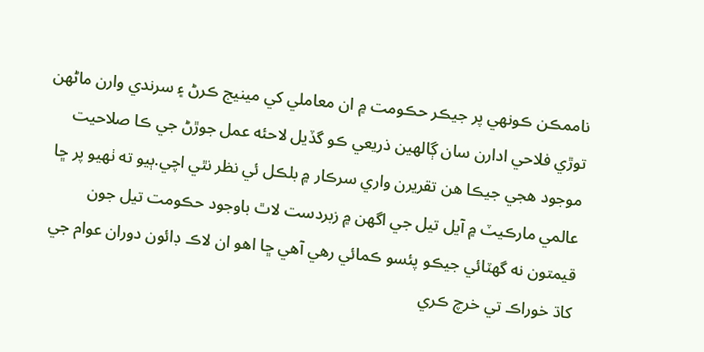ناممڪن ڪونهي پر جيڪر حڪومت ۾ ان معاملي کي مينيج ڪرڻ ۽ سرندي وارن ماڻهن توڙي فلاحي ادارن سان ڳالهين ذريعي ڪو گڏيل لاحئه عمل جوڙڻ جي ڪا صلاحيت موجود هجي جيڪا هن تقريرن واري سرڪار ۾ بلڪل ئي نظر نٿي اچي.ٻيو ته ٺهيو پر ڇا عالمي مارڪيٽ ۾ آيل تيل جي اگھن ۾ زبردست لاٿ باوجود حڪومت تيل جون قيمتون نه گھٽائي جيڪو پئسو ڪمائي رهي آهي ڇا اهو ان لاڪ ڊائون دوران عوام جي کاڌ خوراڪ تي خرچ ڪري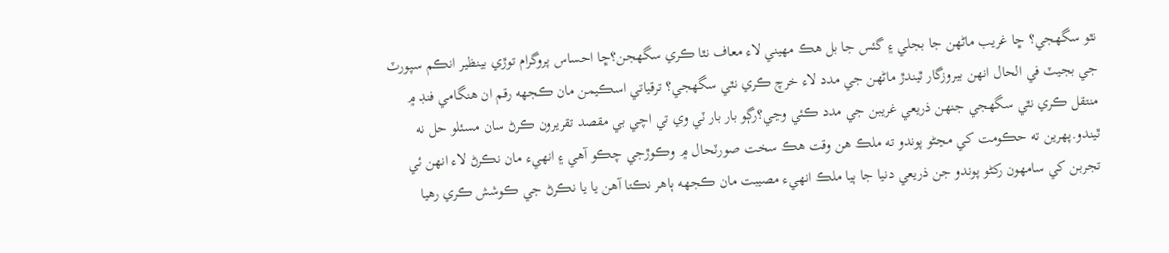نٿو سگھجي؟ ڇا غريب ماڻهن جا بجلي ۽ گئس جا بل هڪ مهيني لاء معاف نٿا ڪري سگھجن؟ڇا احساس پروگرام توڙي بينظير انڪم سپورٽ جي بجيٽ في الحال انهن بيروزگار ٿيندڙ ماڻهن جي مدد لاء خرچ ڪري نٿي سگھجي؟ ترقياتي اسڪيمن مان ڪجهه رقم ان هنگامي فنڊ ۾ منتقل ڪري نٿي سگھجي جنهن ذريعي غريبن جي مدد ڪئي وڃي؟رڳو بار بار ٽي وي تي اچي بي مقصد تقريرون ڪرڻ سان مسئلو حل نه ٿيندو.پهرين ته حڪومت کي مڃڻو پوندو ته ملڪ هن وقت هڪ سخت صورٽحال ۾ وڪوڙجي چڪو آهي ۽ انهيء مان نڪرڻ لاء انهن ئي تجربن کي سامهون رکڻو پوندو جن ذريعي دنيا جا ٻيا ملڪ انهيء مصيبت مان ڪجهه ٻاهر نڪتا آهن يا يا نڪرڻ جي ڪوشش ڪري رهيا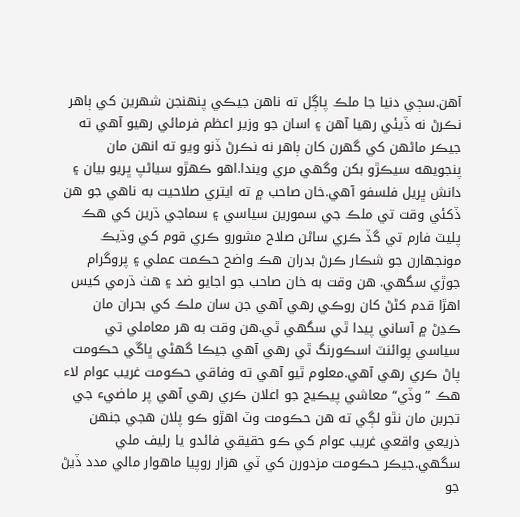آهن.سڄي دنيا جا ملڪ پاڳل ته ناهن جيڪي پنهنجن شهرين کي ٻاهر نڪرڻ نه ڏيئي رهيا آهن ۽ اسان جو وزير اعظم فرمائي رهيو آهي ته جيڪر ماڻهن کي گھرن کان ٻاهر نه نڪرڻ ڏنو ويو ته انهن مان پنجويهه سيڪڙو بکن وگھي مري ويندا.اهو ڪهڙو سياڻپ ڀريو بيان ۽ دانش ڀريل فلسفو آهي.خان صاحب ۾ ته ايتري صلاحيت به ناهي جو هن ڏکئي وقت تي ملڪ جي سمورين سياسي ۽ سماجي ڌرين کي هڪ پليٽ فارم تي گڏ ڪري ساڻن صلاح مشورو ڪري قوم کي وڌيڪ مونجھارن جو شڪار ڪرڻ بدران هڪ واضح حڪمت عملي ۽ پروگرام جوڙي سگھي. هن وقت به خان صاحب جو اجايو ضد ۽ هٺ ڌرمي کيس اهڙا قدم کڻڻ کان روڪي رهي آهي جن سان ملڪ کي بحران مان ڪڍڻ ۾ آساني پيدا ٿي سگھي ٿي.هن وقت به هر معاملي تي سياسي پوائنٽ اسڪورنگ ٿي رهي آهي جيڪا گھڻي ڀاڱي حڪومت پاڻ ڪري رهي آهي.معلوم ٿيو آهي ته وفاقي حڪومت غريب عوام لاء هڪ ”وڏي“ معاشي پيڪيج جو اعلان ڪري رهي آهي پر ماضيء جي تجربن مان نٿو لڳي ته هن حڪومت وٽ اهڙو ڪو پلان هجي جنهن ذريعي واقعي غريب عوام کي ڪو حقيقي فائدو يا رليف ملي سگھي.جيڪر حڪومت مزدورن کي ٽي هزار روپيا ماهوار مالي مدد ڏيڻ جو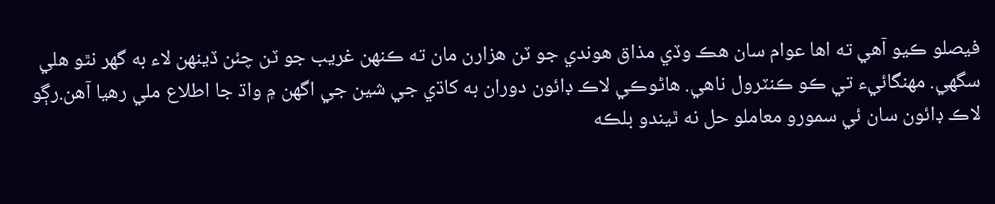فيصلو ڪيو آهي ته اها عوام سان هڪ وڏي مذاق هوندي جو ٽن هزارن مان ته ڪنهن غريب جو ٽن چئن ڏينهن لاء به گھر نٿو هلي سگھي. مهنگائيء تي ڪو ڪنٽرول ناهي. هاڻوڪي لاڪ ڊائون دوران به کاڌي جي شين جي اگھن ۾ واڌ جا اطلاع ملي رهيا آهن.رڳو لاڪ ڊائون سان ئي سمورو معاملو حل نه ٿيندو بلڪه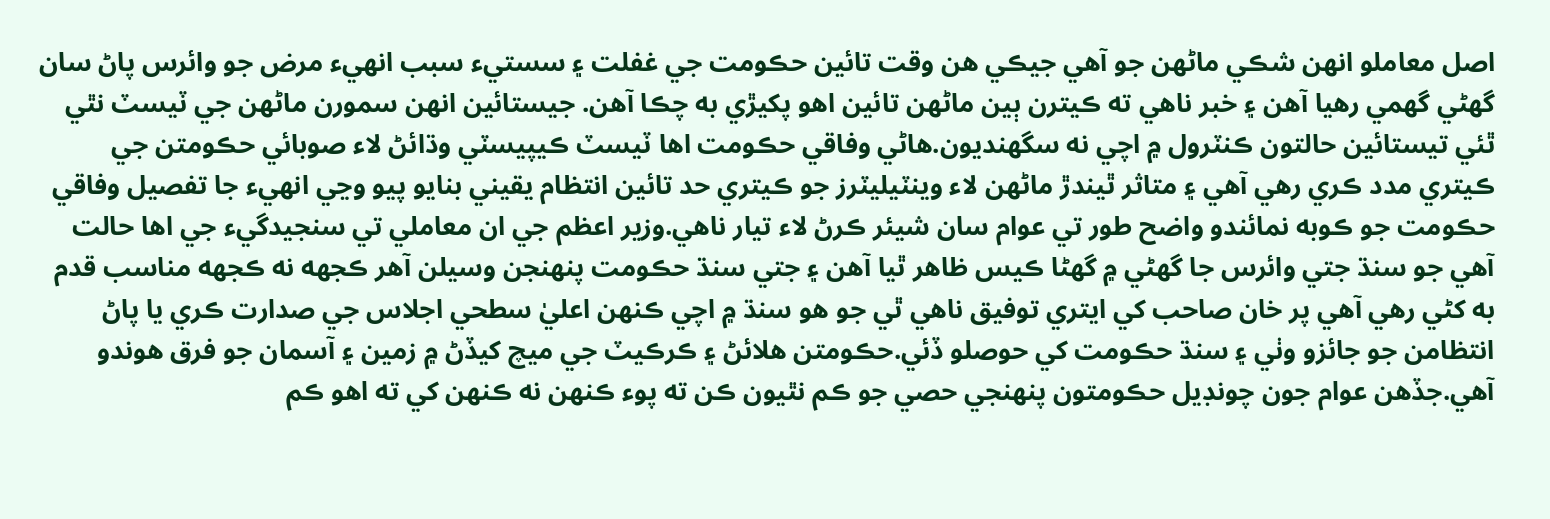اصل معاملو انهن شڪي ماڻهن جو آهي جيڪي هن وقت تائين حڪومت جي غفلت ۽ سستيء سبب انهيء مرض جو وائرس پاڻ سان گھڻي گھمي رهيا آهن ۽ خبر ناهي ته ڪيترن ٻين ماڻهن تائين اهو پکيڙي به چڪا آهن. جيستائين انهن سمورن ماڻهن جي ٽيسٽ نٿي ٿئي تيستائين حالتون ڪنٽرول ۾ اچي نه سگھنديون.هاڻي وفاقي حڪومت اها ٽيسٽ ڪيپيسٽي وڌائڻ لاء صوبائي حڪومتن جي ڪيتري مدد ڪري رهي آهي ۽ متاثر ٿيندڙ ماڻهن لاء وينٽيليٽرز جو ڪيتري حد تائين انتظام يقيني بنايو پيو وڃي انهيء جا تفصيل وفاقي حڪومت جو ڪوبه نمائندو واضح طور تي عوام سان شيئر ڪرڻ لاء تيار ناهي.وزير اعظم جي ان معاملي تي سنجيدگيء جي اها حالت آهي جو سنڌ جتي وائرس جا گھڻي ۾ گھڻا ڪيس ظاهر ٿيا آهن ۽ جتي سنڌ حڪومت پنهنجن وسيلن آهر ڪجهه نه ڪجهه مناسب قدم به کڻي رهي آهي پر خان صاحب کي ايتري توفيق ناهي ٿي جو هو سنڌ ۾ اچي ڪنهن اعليٰ سطحي اجلاس جي صدارت ڪري يا پاڻ انتظامن جو جائزو وٺي ۽ سنڌ حڪومت کي حوصلو ڏئي.حڪومتن هلائڻ ۽ ڪرڪيٽ جي ميچ کيڏڻ ۾ زمين ۽ آسمان جو فرق هوندو آهي.جڏهن عوام جون چونڊيل حڪومتون پنهنجي حصي جو ڪم نٿيون ڪن ته پوء ڪنهن نه ڪنهن کي ته اهو ڪم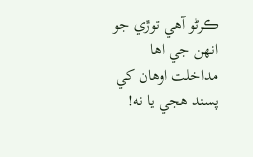ڪرڻو آهي توڙي جو انهن جي اها مداخلت اوهان کي پسند هجي يا نه!